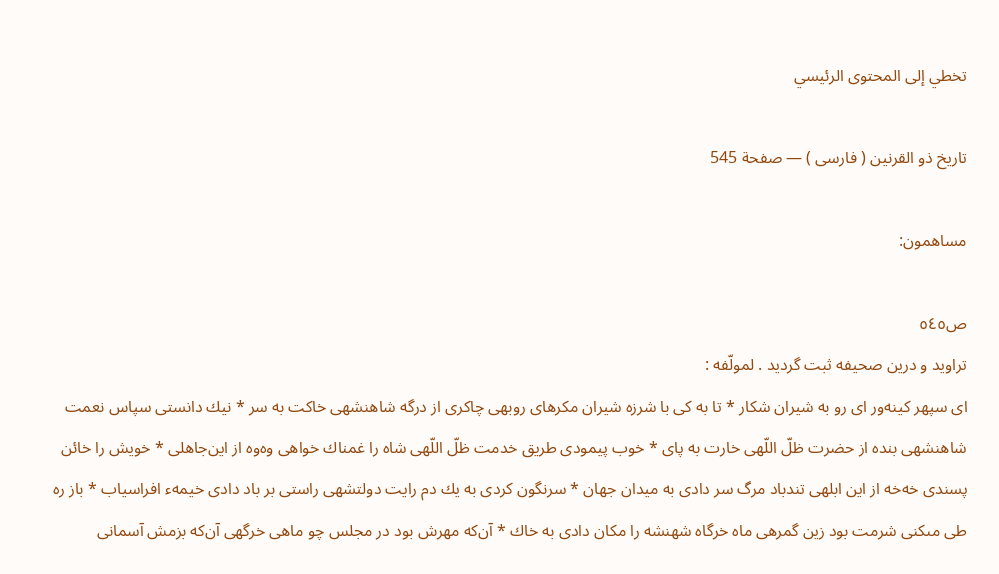تخطي إلى المحتوى الرئيسي

تاريخ ذو القرنين ( فارسى ) — صفحة 545

مساهمون:

ص٥٤٥
تراويد و درين صحيفه ثبت گرديد . لمولّفه :
اى سپهر كينه‌ور اى رو به شيران شكار * تا به كى با شرزه شيران مكرهاى روبهى چاكرى از درگه شاهنشهى خاكت به سر * نيك دانستى سپاس نعمت شاهنشهى بنده از حضرت ظلّ اللّهى خارت به پاى * خوب پيمودى طريق خدمت ظلّ اللّهى شاه را غمناك خواهى وه‌وه از اين‌جاهلى * خويش را خائن پسندى خه‌خه از اين ابلهى تندباد مرگ سر دادى به ميدان جهان * سرنگون كردى به يك دم رايت دولتشهى راستى بر باد دادى خيمهء افراسياب * باز ره طى مىكنى شرمت بود زين گمرهى ماه خرگاه شهنشه را مكان دادى به خاك * آن‌كه مهرش بود در مجلس چو ماهى خرگهى آن‌كه بزمش آسمانى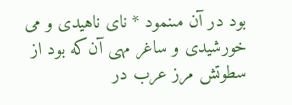بود در آن مىنمود * ناى ناهيدى و مى خورشيدى و ساغر مهى آن‌كه بود از سطوتش مرز عرب در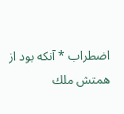اضطراب * آنكه بود از همتش ملك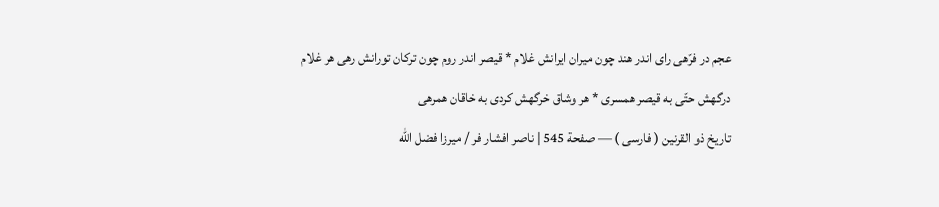عجم در فرّهى راى اندر هند چون ميران ايرانش غلام * قيصر اندر روم چون تركان تورانش رهى هر غلام درگهش حتّى به قيصر همسرى * هر وشاق خرگهش كردى به خاقان همرهى
تاريخ ذو القرنين ( فارسى ) — صفحة 545 | ناصر افشار فر / ميرزا فضل الله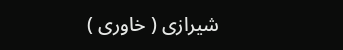شيرازى ( خاورى )